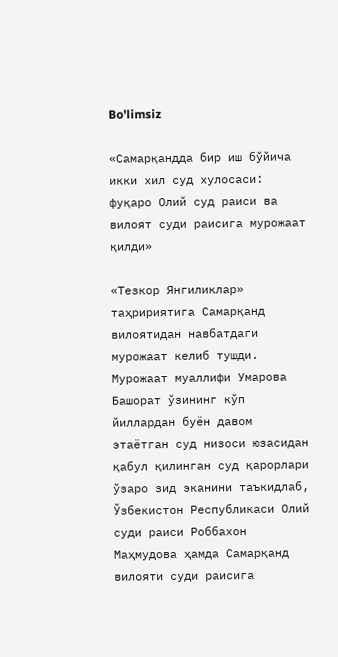Bo'limsiz

«Самарқандда бир иш бўйича икки хил суд хулосаси: фуқаро Олий суд раиси ва вилоят суди раисига мурожаат қилди»

«Тезкор Янгиликлар» таҳририятига Самарқанд вилоятидан навбатдаги мурожаат келиб тушди. Мурожаат муаллифи Умарова Башорат ўзининг кўп йиллардан буён давом этаётган суд низоси юзасидан қабул қилинган суд қарорлари ўзаро зид эканини таъкидлаб, Ўзбекистон Республикаси Олий суди раиси Роббахон Маҳмудова ҳамда Самарқанд вилояти суди раисига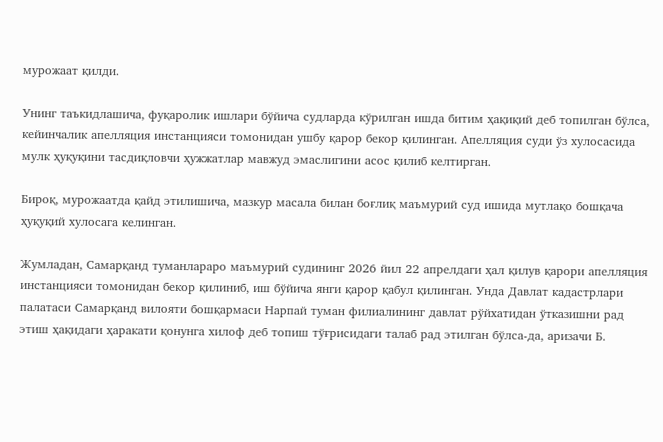мурожаат қилди.

Унинг таъкидлашича, фуқаролик ишлари бўйича судларда кўрилган ишда битим ҳақиқий деб топилган бўлса, кейинчалик апелляция инстанцияси томонидан ушбу қарор бекор қилинган. Апелляция суди ўз хулосасида мулк ҳуқуқини тасдиқловчи ҳужжатлар мавжуд эмаслигини асос қилиб келтирган.

Бироқ, мурожаатда қайд этилишича, мазкур масала билан боғлиқ маъмурий суд ишида мутлақо бошқача ҳуқуқий хулосага келинган.

Жумладан, Самарқанд туманлараро маъмурий судининг 2026 йил 22 апрелдаги ҳал қилув қарори апелляция инстанцияси томонидан бекор қилиниб, иш бўйича янги қарор қабул қилинган. Унда Давлат кадастрлари палатаси Самарқанд вилояти бошқармаси Нарпай туман филиалининг давлат рўйхатидан ўтказишни рад этиш ҳақидаги ҳаракати қонунга хилоф деб топиш тўғрисидаги талаб рад этилган бўлса-да, аризачи Б.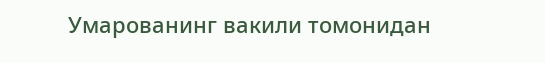Умарованинг вакили томонидан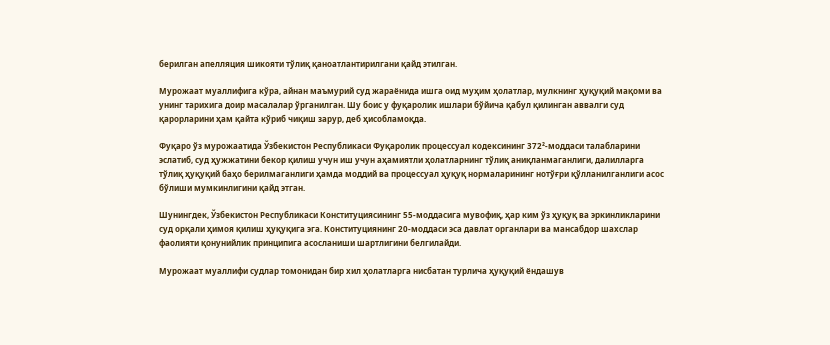берилган апелляция шикояти тўлиқ қаноатлантирилгани қайд этилган.

Мурожаат муаллифига кўра, айнан маъмурий суд жараёнида ишга оид муҳим ҳолатлар, мулкнинг ҳуқуқий мақоми ва унинг тарихига доир масалалар ўрганилган. Шу боис у фуқаролик ишлари бўйича қабул қилинган аввалги суд қарорларини ҳам қайта кўриб чиқиш зарур, деб ҳисобламоқда.

Фуқаро ўз мурожаатида Ўзбекистон Республикаси Фуқаролик процессуал кодексининг 372²-моддаси талабларини эслатиб, суд ҳужжатини бекор қилиш учун иш учун аҳамиятли ҳолатларнинг тўлиқ аниқланмаганлиги, далилларга тўлиқ ҳуқуқий баҳо берилмаганлиги ҳамда моддий ва процессуал ҳуқуқ нормаларининг нотўғри қўлланилганлиги асос бўлиши мумкинлигини қайд этган.

Шунингдек, Ўзбекистон Республикаси Конституциясининг 55-моддасига мувофиқ, ҳар ким ўз ҳуқуқ ва эркинликларини суд орқали ҳимоя қилиш ҳуқуқига эга. Конституциянинг 20-моддаси эса давлат органлари ва мансабдор шахслар фаолияти қонунийлик принципига асосланиши шартлигини белгилайди.

Мурожаат муаллифи судлар томонидан бир хил ҳолатларга нисбатан турлича ҳуқуқий ёндашув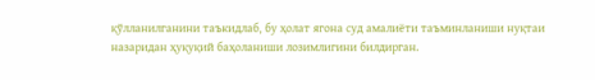қўлланилганини таъкидлаб, бу ҳолат ягона суд амалиёти таъминланиши нуқтаи назаридан ҳуқуқий баҳоланиши лозимлигини билдирган.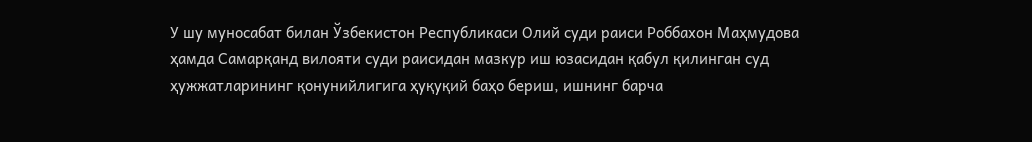У шу муносабат билан Ўзбекистон Республикаси Олий суди раиси Роббахон Маҳмудова ҳамда Самарқанд вилояти суди раисидан мазкур иш юзасидан қабул қилинган суд ҳужжатларининг қонунийлигига ҳуқуқий баҳо бериш, ишнинг барча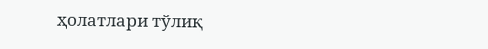ҳолатлари тўлиқ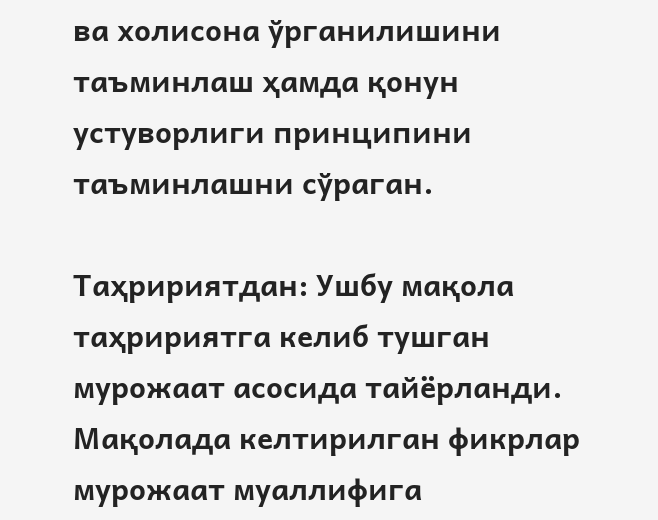ва холисона ўрганилишини таъминлаш ҳамда қонун устуворлиги принципини таъминлашни сўраган.

Таҳририятдан: Ушбу мақола таҳририятга келиб тушган мурожаат асосида тайёрланди. Мақолада келтирилган фикрлар мурожаат муаллифига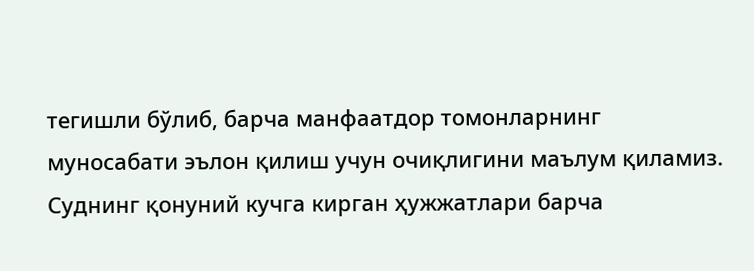тегишли бўлиб, барча манфаатдор томонларнинг муносабати эълон қилиш учун очиқлигини маълум қиламиз. Суднинг қонуний кучга кирган ҳужжатлари барча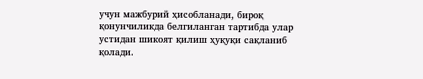учун мажбурий ҳисобланади, бироқ қонунчиликда белгиланган тартибда улар устидан шикоят қилиш ҳуқуқи сақланиб қолади.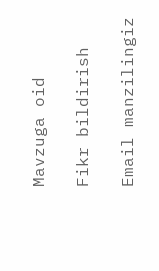Mavzuga oid

Fikr bildirish

Email manzilingiz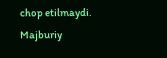chop etilmaydi. Majburiy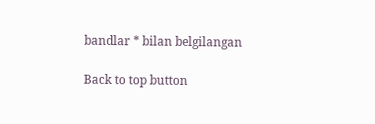bandlar * bilan belgilangan

Back to top button